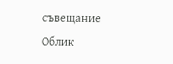съвещание
Облик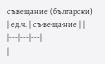съвещание (български)
| ед.ч. | съ·ве·ща·ние | |
|---|---|---|
|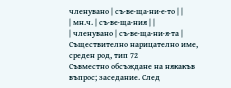членувано | съ·ве·ща·ни·е·то | |
| мн.ч. | съ·ве·ща·ния | |
| членувано | съ·ве·ща·ни·я·та |
Съществително нарицателно име, среден род, тип 72
Съвместно обсъждане на някакъв въпрос; заседание. След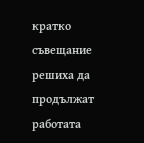кратко съвещание решиха да продължат работата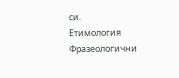си.
Етимология
Фразеологични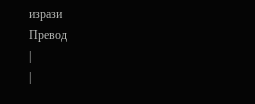изрази
Превод
|
|